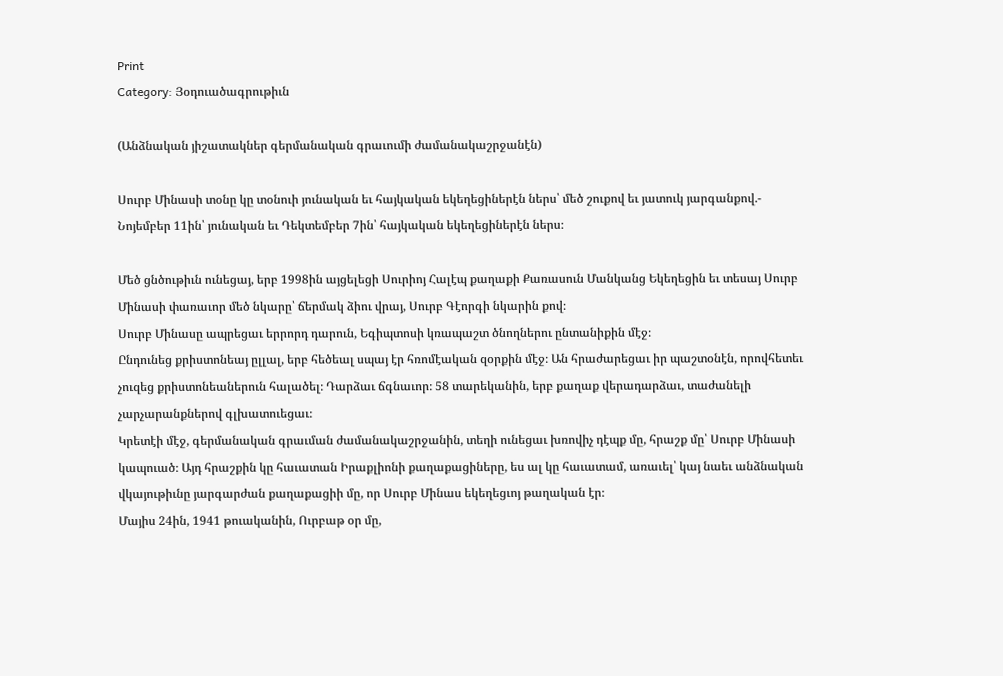Print
Category: Յօդուածագրութիւն

(Անձնական յիշատակներ գերմանական գրաւումի ժամանակաշրջանէն)

Սուրբ Մինասի տօնը կը տօնուի յունական եւ հայկական եկեղեցիներէն ներս՝ մեծ շուքով եւ յատուկ յարգանքով.- Նոյեմբեր 11ին՝ յունական եւ Դեկտեմբեր 7ին՝ հայկական եկեղեցիներէն ներս։

Մեծ ցնծութիւն ունեցայ, երբ 1998ին այցելեցի Սուրիոյ Հալէպ քաղաքի Քառասուն Մանկանց Եկեղեցին եւ տեսայ Սուրբ Մինասի փառաւոր մեծ նկարը՝ ճերմակ ձիու վրայ, Սուրբ Գէորգի նկարին քով։
Սուրբ Մինասը ապրեցաւ երրորդ դարուն, Եգիպտոսի կռապաշտ ծնողներու ընտանիքին մէջ։
Ընդունեց քրիստոնեայ ըլլալ, երբ հեծեալ սպայ էր հռոմէական զօրքին մէջ։ Ան հրաժարեցաւ իր պաշտօնէն, որովհետեւ չուզեց քրիստոնեաներուն հալածել։ Դարձաւ ճգնաւոր։ 58 տարեկանին, երբ քաղաք վերադարձաւ, տաժանելի չարչարանքներով գլխատուեցաւ։
Կրետէի մէջ, գերմանական գրաւման ժամանակաշրջանին, տեղի ունեցաւ խռովիչ դէպք մը, հրաշք մը՝ Սուրբ Մինասի կապուած։ Այդ հրաշքին կը հաւատան Իրաքլիոնի քաղաքացիները, ես ալ կը հաւատամ, առաւել՝ կայ նաեւ անձնական վկայութիւնը յարգարժան քաղաքացիի մը, որ Սուրբ Մինաս եկեղեցւոյ թաղական էր։
Մայիս 24ին, 1941 թուականին, Ուրբաթ օր մը,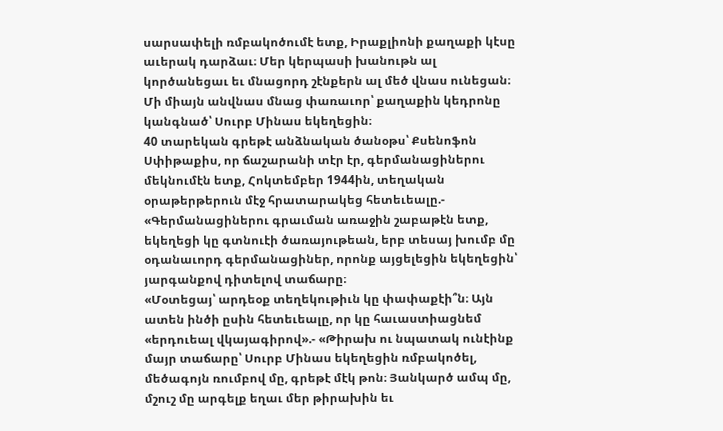սարսափելի ռմբակոծումէ ետք, Իրաքլիոնի քաղաքի կէսը աւերակ դարձաւ։ Մեր կերպասի խանութն ալ կործանեցաւ եւ մնացորդ շէնքերն ալ մեծ վնաս ունեցան։ Մի միայն անվնաս մնաց փառաւոր՝ քաղաքին կեդրոնը կանգնած՝ Սուրբ Մինաս եկեղեցին։
40 տարեկան գրեթէ անձնական ծանօթս՝ Քսենոֆոն Սփիթաքիս, որ ճաշարանի տէր էր, գերմանացիներու մեկնումէն ետք, Հոկտեմբեր 1944ին, տեղական օրաթերթերուն մէջ հրատարակեց հետեւեալը.-
«Գերմանացիներու գրաւման առաջին շաբաթէն ետք, եկեղեցի կը գտնուէի ծառայութեան, երբ տեսայ խումբ մը օդանաւորդ գերմանացիներ, որոնք այցելեցին եկեղեցին՝ յարգանքով դիտելով տաճարը։
«Մօտեցայ՝ արդեօք տեղեկութիւն կը փափաքէի՞ն։ Այն ատեն ինծի ըսին հետեւեալը, որ կը հաւաստիացնեմ «երդուեալ վկայագիրով».- «Թիրախ ու նպատակ ունէինք մայր տաճարը՝ Սուրբ Մինաս եկեղեցին ռմբակոծել, մեծագոյն ռումբով մը, գրեթէ մէկ թոն։ Յանկարծ ամպ մը, մշուշ մը արգելք եղաւ մեր թիրախին եւ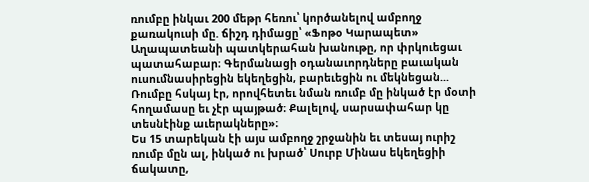ռումբը ինկաւ 200 մեթր հեռու՝ կործանելով ամբողջ քառակուսի մը. ճիշդ դիմացը՝ «Ֆոթօ Կարապետ» Աղապատեանի պատկերահան խանութը, որ փրկուեցաւ պատահաբար։ Գերմանացի օդանաւորդները բաւական ուսումնասիրեցին եկեղեցին, բարեւեցին ու մեկնեցան... Ռումբը հսկայ էր, որովհետեւ նման ռումբ մը ինկած էր մօտի հողամասը եւ չէր պայթած։ Քալելով, սարսափահար կը տեսնէինք աւերակները»։
Ես 15 տարեկան էի այս ամբողջ շրջանին եւ տեսայ ուրիշ ռումբ մըն ալ, ինկած ու խրած՝ Սուրբ Մինաս եկեղեցիի ճակատը,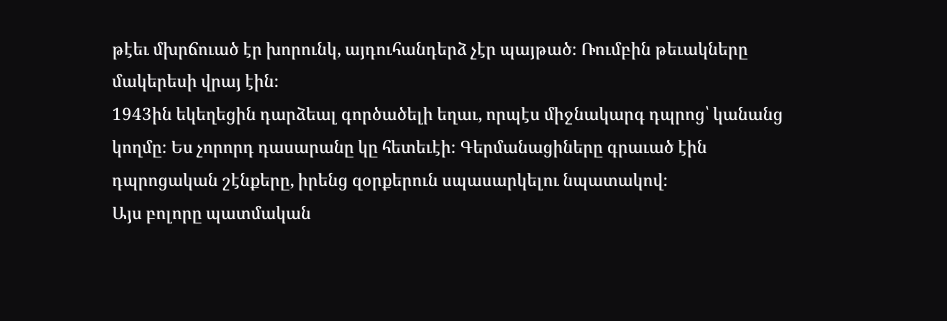թէեւ մխրճուած էր խորունկ, այդուհանդերձ չէր պայթած։ Ռումբին թեւակները մակերեսի վրայ էին։
1943ին եկեղեցին դարձեալ գործածելի եղաւ, որպէս միջնակարգ դպրոց՝ կանանց կողմը։ Ես չորորդ դասարանը կը հետեւէի։ Գերմանացիները գրաւած էին դպրոցական շէնքերը, իրենց զօրքերուն սպասարկելու նպատակով։
Այս բոլորը պատմական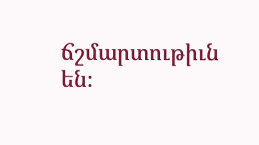ճշմարտութիւն են։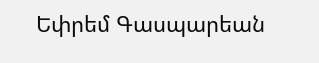Եփրեմ Գասպարեան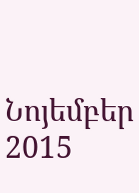Նոյեմբեր 2015